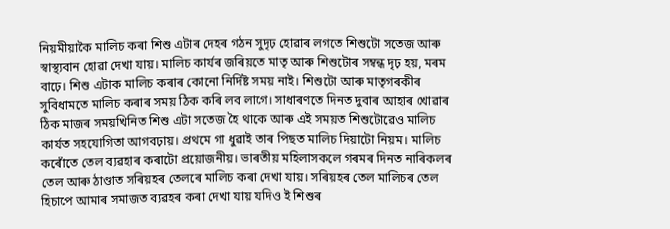নিয়মীয়াকৈ মালিচ কৰা শিশু এটাৰ দেহৰ গঠন সুদৃঢ় হোৱাৰ লগতে শিশুটো সতেজ আৰু স্বাস্থ্যবান হোৱা দেখা যায়। মালিচ কাৰ্যৰ জৰিয়তে মাতৃ আৰু শিশুটোৰ সম্বন্ধ দৃঢ় হয়, মৰম বাঢ়ে। শিশু এটাক মালিচ কৰাৰ কোনো নিৰ্দিষ্ট সময় নাই। শিশুটো আৰু মাতৃগৰকীৰ সুবিধামতে মালিচ কৰাৰ সময় ঠিক কৰি লব লাগে। সাধাৰণতে দিনত দুবাৰ আহাৰ খোৱাৰ ঠিক মাজৰ সময়খিনিত শিশু এটা সতেজ হৈ থাকে আৰু এই সময়ত শিশুটোৱেও মালিচ কাৰ্যত সহযোগিতা আগবঢ়ায়। প্ৰথমে গা ধুৱাই তাৰ পিছত মালিচ দিয়াটো নিয়ম। মালিচ কৰোঁতে তেল ব্যৱহাৰ কৰাটো প্ৰয়োজনীয়। ভাৰতীয় মহিলাসকলে গৰমৰ দিনত নাৰিকলৰ তেল আৰু ঠাণ্ডাত সৰিয়হৰ তেলৰে মালিচ কৰা দেখা যায়। সৰিয়হৰ তেল মালিচৰ তেল হিচাপে আমাৰ সমাজত ব্যৱহৰ কৰা দেখা যায় যদিও ই শিশুৰ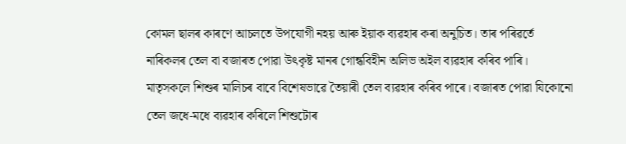কোমল ছালৰ কাৰণে আচলতে উপযোগী নহয় আৰু ইয়াক ব্যৱহাৰ কৰা অনুচিত। তাৰ পৰিৱৰ্তে নাৰিকলৰ তেল বা বজাৰত পোৱা উৎকৃষ্ট মানৰ গোন্ধবিহীন অলিভ অইল ব্যৱহাৰ কৰিব পাৰি। মাতৃসকলে শিশুৰ মালিচৰ বাবে বিশেষভাৱে তৈয়াৰী তেল ব্যৱহাৰ কৰিব পাৰে। বজাৰত পোৱা যিকোনো তেল জধে-মধে ব্যৱহাৰ কৰিলে শিশুটোৰ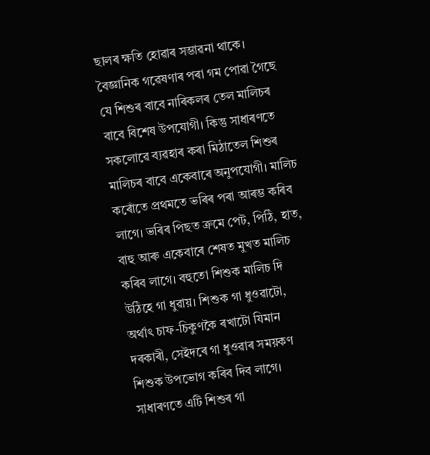ছালৰ ক্ষতি হোৱাৰ সম্ভাৱনা থাকে। বৈজ্ঞানিক গৱেষণাৰ পৰা গম পোৱা গৈছে যে শিশুৰ বাবে নাৰিকলৰ তেল মালিচৰ বাবে বিশেষ উপযোগী। কিন্তু সাধাৰণতে সকলোৱে ব্যৱহাৰ কৰা মিঠাতেল শিশুৰ মালিচৰ বাবে একেবাৰে অনুপযোগী। মালিচ কৰোঁতে প্ৰথমতে ভৰিৰ পৰা আৰম্ভ কৰিব লাগে। ভৰিৰ পিছত ক্ৰমে পেট, পিঠি, হাত, বাহু আৰু একেবাৰে শেষত মুখত মালিচ কৰিব লাগে। বহুতো শিশুক মালিচ দি উঠিহে গা ধুৱায়। শিশুক গা ধুওৱাটো, অৰ্থাৎ চাফ-চিকুণকৈ ৰখাটো যিমান দৰকাৰী, সেইদৰে গা ধুওৱাৰ সময়কণ শিশুক উপভোগ কৰিব দিব লাগে। সাধাৰণতে এটি শিশুৰ গা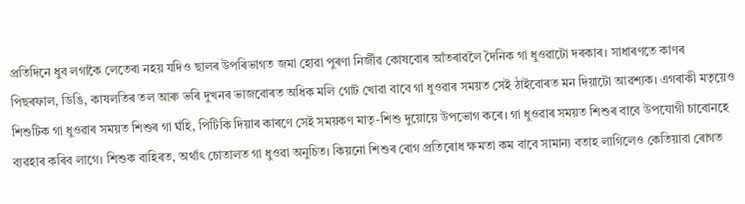প্ৰতিদিনে ধুব লগাকৈ লেতেৰা নহয় যদিও ছালৰ উপৰিভাগত জমা হোৱা পুৰণা নিৰ্জীৱ কোষবোৰ আঁতৰাৱলৈ দৈনিক গা ধুওৱাটো দৰকাৰ। সাধাৰণতে কাণৰ পিছৰফাল, ডিঙি, কাষলতিৰ তল আৰু ভৰি দুখনৰ ভাজবোৰত অধিক মলি গোট খোৱা বাবে গা ধুওৱাৰ সময়ত সেই ঠাইবোৰত মন দিয়াটো আৱশ্যক। এগৰাকী মতৃয়েও শিশুটিক গা ধুওৱাৰ সময়ত শিশুৰ গা ঘঁহি, পিটিকি দিয়াৰ কাৰণে সেই সময়কণ মাতৃ-শিশু দুয়োয়ে উপভোগ কৰে। গা ধুওৱাৰ সময়ত শিশুৰ বাবে উপযোগী চাবোনহে ব্যৱহাৰ কৰিব লাগে। শিশুক বাহিৰত, অৰ্থাৎ চোতালত গা ধুওৱা অনুচিত। কিয়নো শিশুৰ ৰোগ প্ৰতিৰোধ ক্ষমতা কম বাবে সামান্য বতাহ লাগিলেও কেতিয়াবা ৰোগত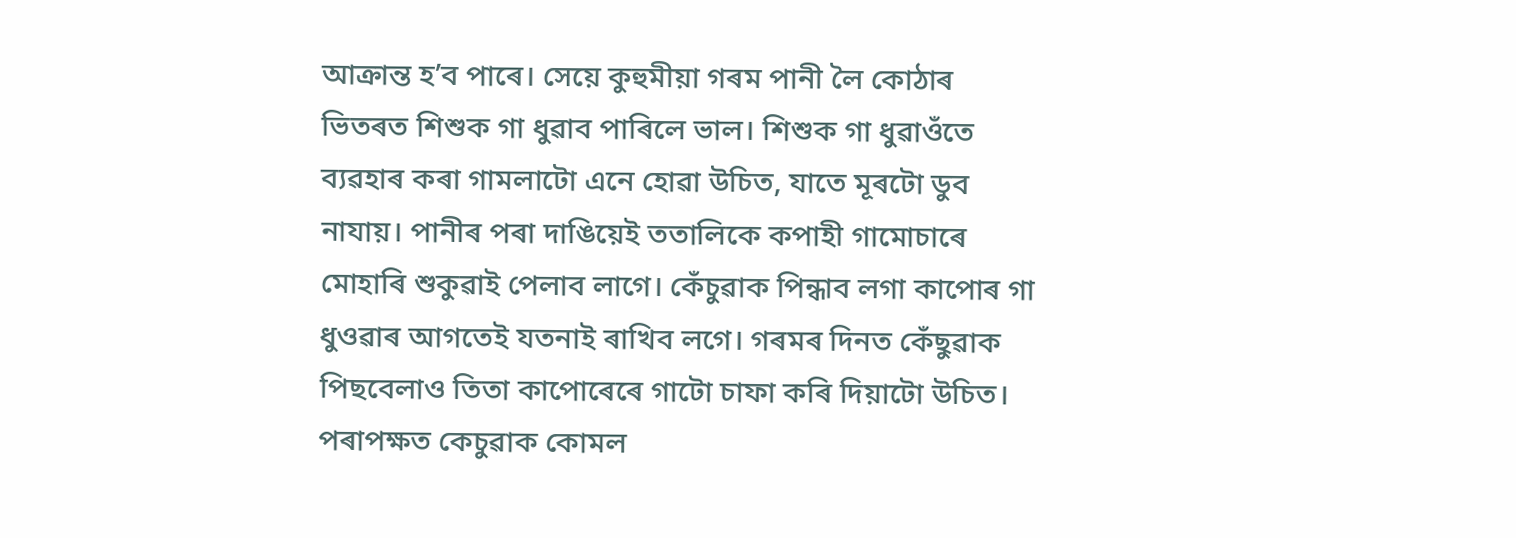আক্ৰান্ত হ’ব পাৰে। সেয়ে কুহুমীয়া গৰম পানী লৈ কোঠাৰ ভিতৰত শিশুক গা ধুৱাব পাৰিলে ভাল। শিশুক গা ধুৱাওঁতে ব্যৱহাৰ কৰা গামলাটো এনে হোৱা উচিত, যাতে মূৰটো ডুব নাযায়। পানীৰ পৰা দাঙিয়েই ততালিকে কপাহী গামোচাৰে মোহাৰি শুকুৱাই পেলাব লাগে। কেঁচুৱাক পিন্ধাব লগা কাপোৰ গা ধুওৱাৰ আগতেই যতনাই ৰাখিব লগে। গৰমৰ দিনত কেঁছুৱাক পিছবেলাও তিতা কাপোৰেৰে গাটো চাফা কৰি দিয়াটো উচিত। পৰাপক্ষত কেচুৱাক কোমল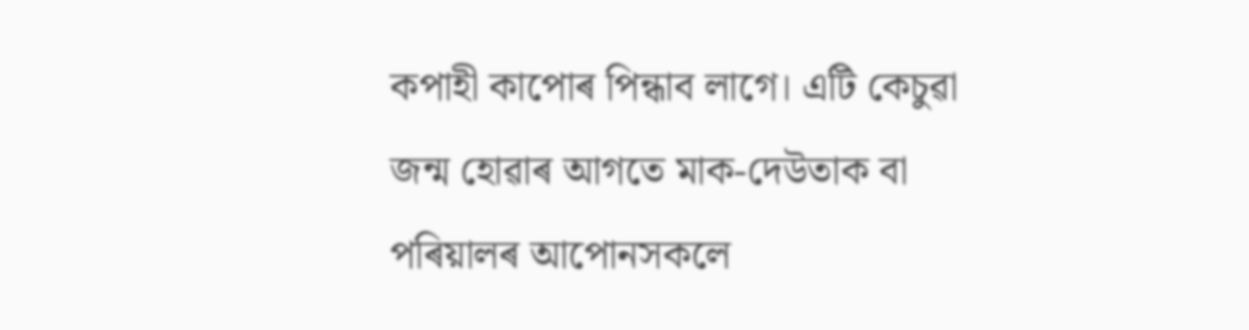কপাহী কাপোৰ পিন্ধাব লাগে। এটি কেচুৱা জন্ম হোৱাৰ আগতে মাক-দেউতাক বা পৰিয়ালৰ আপোনসকলে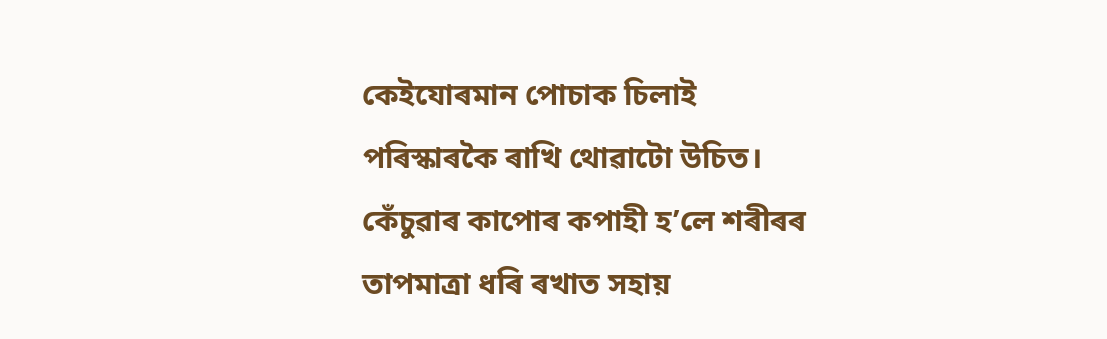কেইযোৰমান পোচাক চিলাই পৰিস্কাৰকৈ ৰাখি থোৱাটো উচিত। কেঁচুৱাৰ কাপোৰ কপাহী হ’লে শৰীৰৰ তাপমাত্ৰা ধৰি ৰখাত সহায়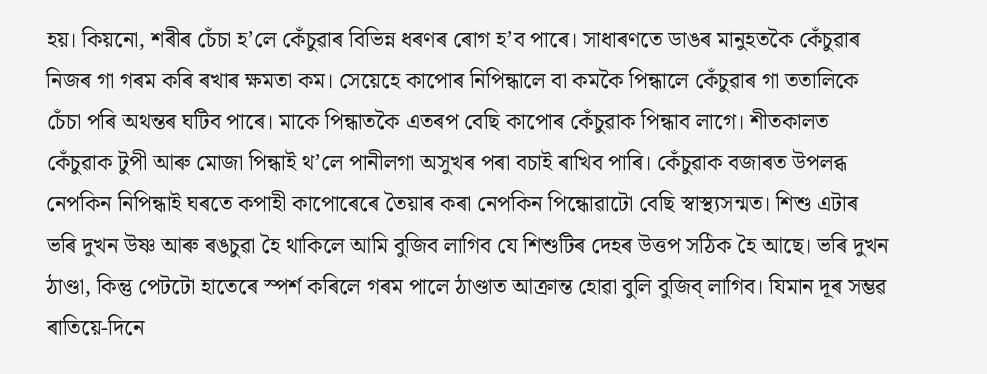হয়। কিয়নো, শৰীৰ চেঁচা হ’লে কেঁচুৱাৰ বিভিন্ন ধৰণৰ ৰোগ হ’ব পাৰে। সাধাৰণতে ডাঙৰ মানুহতকৈ কেঁচুৱাৰ নিজৰ গা গৰম কৰি ৰখাৰ ক্ষমতা কম। সেয়েহে কাপোৰ নিপিন্ধালে বা কমকৈ পিন্ধালে কেঁচুৱাৰ গা ততালিকে চেঁচা পৰি অথন্তৰ ঘটিব পাৰে। মাকে পিন্ধাতকৈ এতৰপ বেছি কাপোৰ কেঁচুৱাক পিন্ধাব লাগে। শীতকালত কেঁচুৱাক টুপী আৰু মোজা পিন্ধাই থ’লে পানীলগা অসুখৰ পৰা বচাই ৰাখিব পাৰি। কেঁচুৱাক বজাৰত উপলব্ধ নেপকিন নিপিন্ধাই ঘৰতে কপাহী কাপোৰেৰে তৈয়াৰ কৰা নেপকিন পিন্ধোৱাটো বেছি স্বাস্থ্যসন্মত। শিশু এটাৰ ভৰি দুখন উষ্ণ আৰু ৰঙচুৱা হৈ থাকিলে আমি বুজিব লাগিব যে শিশুটিৰ দেহৰ উত্তপ সঠিক হৈ আছে। ভৰি দুখন ঠাণ্ডা, কিন্তু পেটটো হাতেৰে স্পৰ্শ কৰিলে গৰম পালে ঠাণ্ডাত আক্ৰান্ত হোৱা বুলি বুজিব্ লাগিব। যিমান দূৰ সম্ভৱ ৰাতিয়ে-দিনে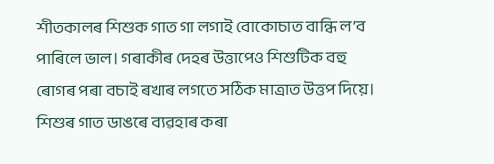শীতকালৰ শিশুক গাত গা লগাই বোকোচাত বান্ধি ল’ব পাৰিলে ভাল। গৰাকীৰ দেহৰ উত্তাপেও শিশুটিক বহু ৰোগৰ পৰা বচাই ৰখাৰ লগতে সঠিক মাত্ৰাত উত্তপ দিয়ে। শিশুৰ গাত ডাঙৰে ব্যৱহাৰ কৰা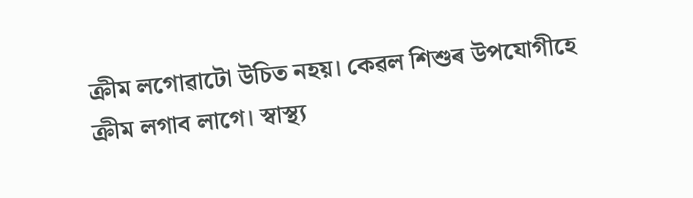ক্ৰীম লগোৱাটো উচিত নহয়। কেৱল শিশুৰ উপযোগীহে ক্ৰীম লগাব লাগে। স্বাস্থ্য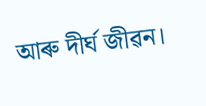আৰু দীৰ্ঘ জীৱন।